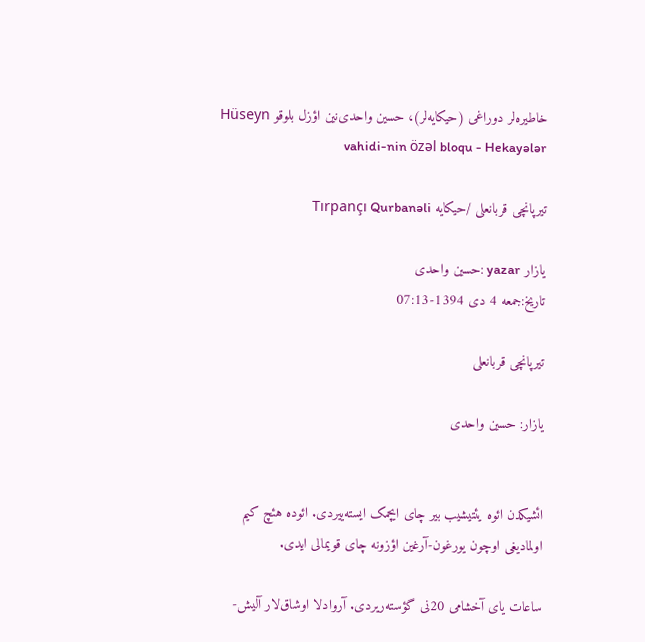خاطیره‌لر دوراغی (حیکایه‌لر)، حسین واحدی‌نین اؤزل بلوقو Hüseyn vahidi-nin özəl bloqu - Hekayələr

تیرپانچی قربانعلی /حیکایه Tırpançı Qurbanəli

یازار yazar :حسین واحدى
تاریخ:جمعه 4 دی 1394-07:13

تیرپانچی قربانعلی

یازار: حسین واحدی


ائشیکدن ائوه یئتیشیب بیر چای ایچمک ایسته‌ییردی. ائوده هئچ کیم اولمادیغی اوچون یورغون-آرغین اؤزونه چای قویمالی ایدی.

ساعات یای آخشامی 20نی گؤسته‌ریردی. آروادلا اوشاق‌لار آلیش-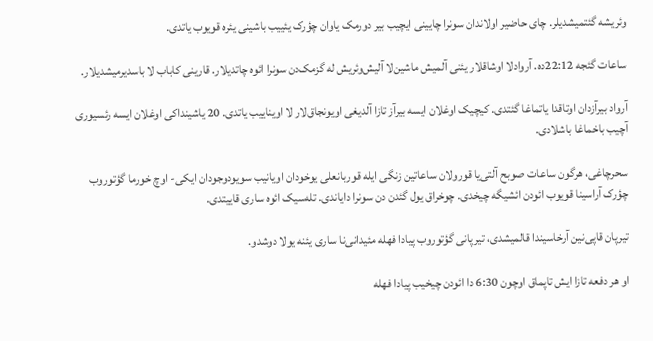وئریشه گئتمیشدیلر. چای حاضیر اولاندان سونرا چایینی ایچیب بیر دورمک یاوان چؤرک یئییب باشینی یئره قویوب یاتدی.

ساعات گئجه 22:12ده. آروادلا اوشاقلار یئنی آلمیش ماشین‌لا آلیش‌وئریش له گزمک‌دن سونرا ائوه چاتدیلار. قارینی کاباب لا باسدیرمیشدیلار.

آرواد بیرآزدان اوتاقدا یاتماغا گئتدی. کیچیک اوغلان ایسه بیرآز تازا آلدیغی اویونجاق‌لار لا اویناییب یاتدی. 20 یاشینداکی اوغلان ایسه رئسیوری آچیب باخماغا باشلادی.

سحرچاغی، هرگون ساعات صوبح آلتی‌یا قورولان ساعاتین زنگی ایله قوربانعلی یوخودان اویانیب سویودوجودان ایکی- اوچ خورما گؤتوروب چؤرک آراسینا قویوب ائودن ائشیگه چیخدی. چوخراق یول گئدن دن سونرا دایاندی. تله‌سیک ائوه ساری قاییتدی.

تیرپان قاپی‌نین آرخاسیندا قالمیشدی، تیرپانی گؤتوروب پیادا فهله مئیدانی‌نا ساری یئنه یولا دوشدو.

او هر دفعه تازا ایش تاپماق اوچون 6:30 دا ائودن چیخیب پیادا فهله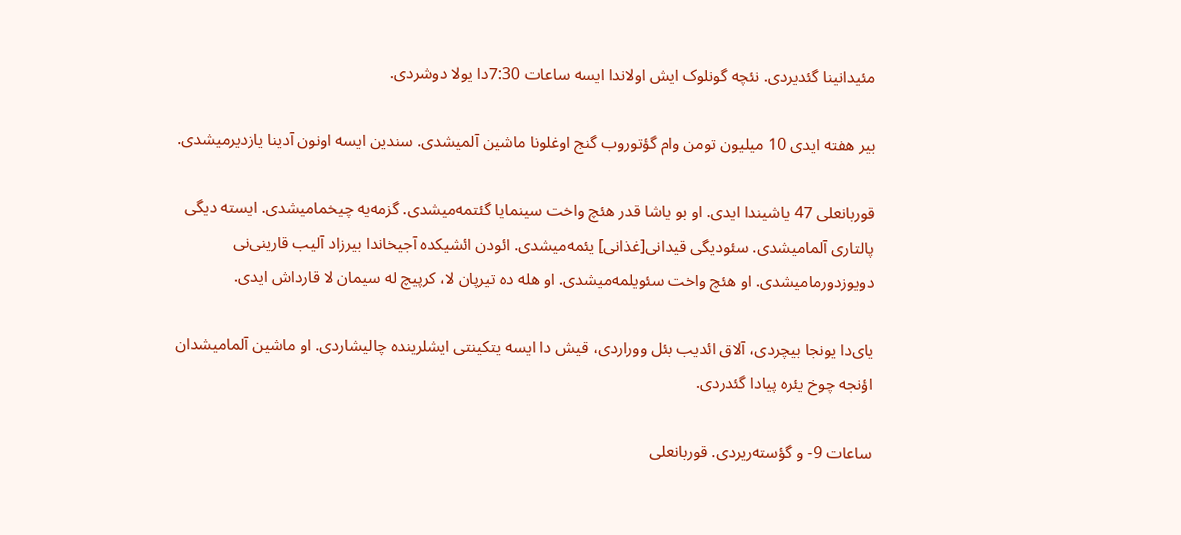مئیدانینا گئدیردی. نئچه گونلوک ایش اولاندا ایسه ساعات 7:30دا یولا دوشردی.

بیر هفته ایدی 10 میلیون تومن وام گؤتوروب گنج اوغلونا ماشین آلمیشدی. سندین ایسه اونون آدینا یازدیرمیشدی.

قوربانعلی 47 یاشیندا ایدی. او بو یاشا قدر هئچ واخت سینما‌یا گئتمه‌میشدی. گزمه‌یه چیخمامیشدی. ایسته دیگی پالتاری آلمامیشدی. سئودیگی قیدانی[غذانی] یئمه‌میشدی. ائودن ائشیکده آجیخاندا بیرزاد آلیب قارینی‌نی دویوزدورمامیشدی. او هئچ واخت سئویلمه‌میشدی. او هله ده تیرپان لا، کرپیچ له سیمان لا قارداش ایدی.

یای‌دا یونجا بیچردی، آلاق ائدیب بئل ووراردی، قیش دا ایسه یتکینتی ایشلرینده چالیشاردی. او ماشین آلمامیشدان اؤنجه چوخ یئره پیادا گئدردی.

ساعات 9- و گؤسته‌ریردی. قوربانعلی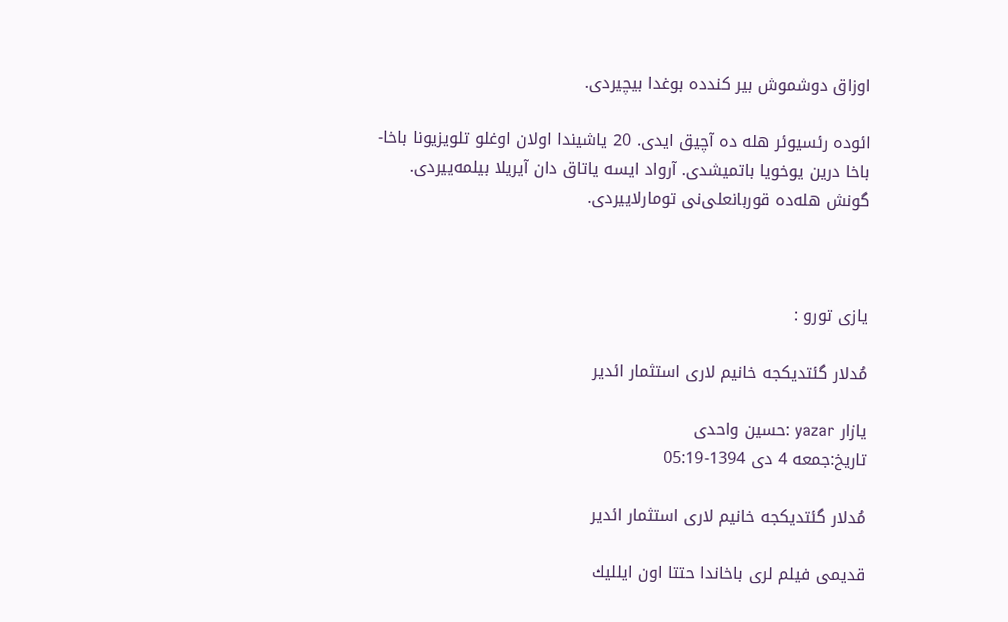اوزاق دوشموش بیر کندده بوغدا بیچیردی.

ائوده رئسیوئر هله ده آچیق ایدی. 20 یاشیندا اولان اوغلو تلویزیونا باخا- باخا درین یوخویا باتمیشدی. آرواد ایسه یاتاق دان آیریلا بیلمه‌ییردی. گونش هله‌ده قوربانعلی‌نی تومارلاییردی.



یازی تورو :

مُدلار گئتدیكجه خانیم لاری استثمار ائدیر

یازار yazar :حسین واحدى
تاریخ:جمعه 4 دی 1394-05:19

مُدلار گئتدیكجه خانیم لاری استثمار ائدیر

قدیمی فیلم لری باخاندا حتتا اون ایللیك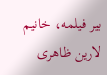بیر فیلمه، خانیم لارین ظاهری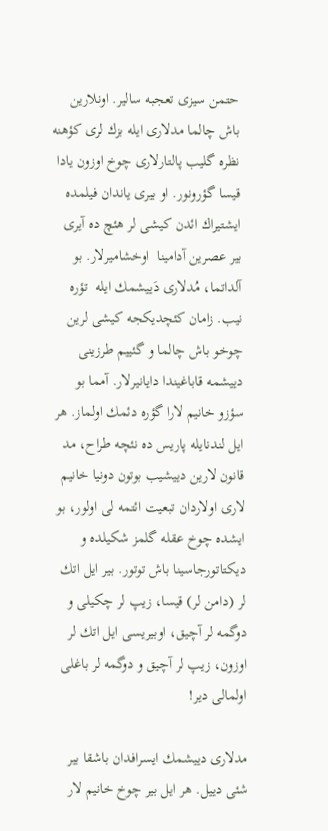حتمن سیزی تعجبه سالیر. اونلارین باش چالما مدلاری ایله بزك لری كؤهنه نظره گلیب پالتارلاری چوخ اوزون یادا قیسا گؤرونور. او بیری یاندان فیلمده ایشتیراك ائدن كیشی لر هئچ ده آیری بیر عصرین آدامینا  اوخشامیرلار. بو آلداتما، مُدلاری دَییشمك ایله  تؤره نیب. زامان كئچدیكجه كیشی لرین چوخو باش چالما و گئییم طرزینی دییشمه قاباغیندا دایانیرلار. آمما بو سؤزو خانیم لارا گؤره دئمك اولماز. هر ایل لندنایله پاریس ده نئچه طراح، مد قانون لارین دییشیب بوتون دونیا خانیم لاری اولاردان تبعیت ائتمه لی اولور، بو ایشده چوخ عقله گلمز شكیلده و دیكتاتورجاسینا باش توتور. بیر ایل اتك لر (دامن لر) قیسا، زیپ لر چكیلی و دوگمه لر آچیق، اوبیریسی ایل اتك لر اوزون، زیپ لر آچیق و دوگمه لر باغلی اولمالی دیر!

مدلاری دییشمك ایسرافدان باشقا بیر شئی دییل. هر ایل بیر چوخ خانیم لار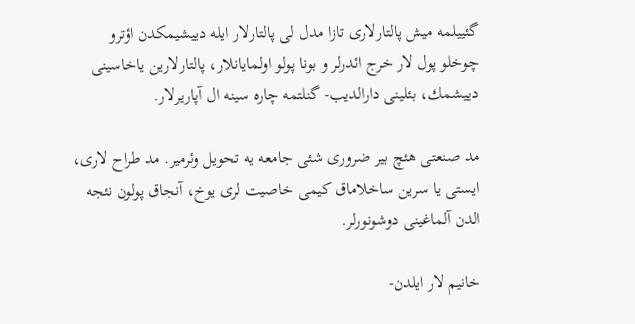گئییلمه میش پالتارلاری تازا مدل لی پالتارلار ایله دییشیمكدن اؤترو چوخلو پول لار خرج ائدرلر و بونا پولو اولمایانلار، پالتارلارین یاخاسینی دییشمك، بئلینی دارالدیب- گنلتمه چاره سینه ال آپاریرلار.

مد صنعتی هئچ بیر ضروری شئی جامعه یه تحویل وئرمیر. مد طراح لاری، ایستی یا سرین ساخلاماق كیمی خاصیت لری یوخ، آنجاق پولون نئجه الدن آلماغینی دوشونورلر.

خانیم لار ایلدن-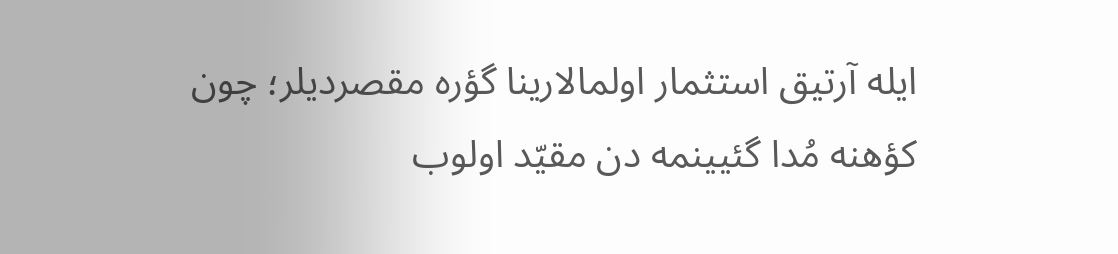ایله آرتیق استثمار اولمالارینا گؤره مقصردیلر؛ چون كؤهنه مُدا گئیینمه دن مقیّد اولوب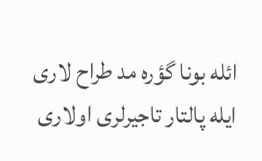ائله بونا گؤره مد طراح لاری ایله پالتار تاجیرلری اولاری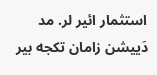استثمار ائیر لر. مد دَییشن زامان تكجه بیر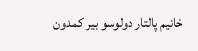خانیم پالتار دولوسو بیر كمدون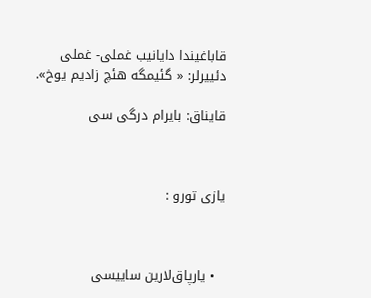قاباغیندا دایانیب غملی- غملی دئییرلر: « گئیمگه هئچ زادیم یوخ».

قایناق: بایرام درگی سی



یازی تورو :



  • یارپاق‌لارین ساییسی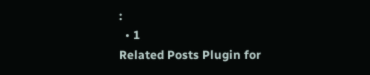:
  • 1
Related Posts Plugin for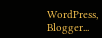WordPress, Blogger...